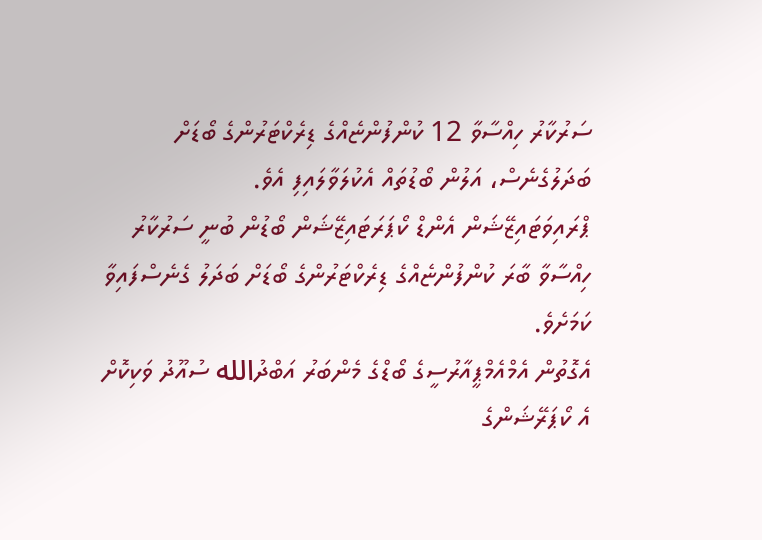ސަރުކާރު ހިއްސާވާ 12 ކުންފުންޏެއްގެ ޑިރެކްޓަރުންގެ ބޯޑަށް ބަދަލުގެނެސް، އަލުން ބޯޑުތައް އެކުލަވާލައިފި އެވެ.
ޕްރައިވަޓައިޒޭޝަން އެންޑް ކޯޕަރަޓައިޒޭޝަން ބޯޑުން ބުނީ ސަރުކާރު ހިއްސާވާ ބާރަ ކުންފުންޏެއްގެ ޑިރެކްޓަރުންގެ ބޯޑަށް ބަދަލު ގެނެސްފައިވާ ކަމަށެވެ.
އެގޮތުން އެމްއެމްޕީއާރުސީގެ ބޯޑްގެ މެންބަރު އަބްދުالله ސުއޫދު ވަކިކޮށް އެ ކޯޕަރޭޝަންގެ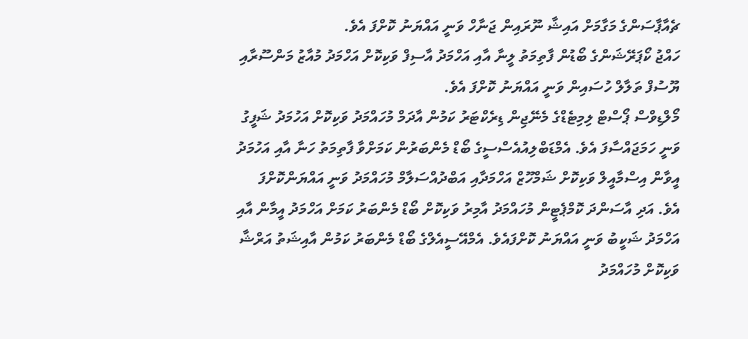ޗެއާޕާސަންގެ މަގާމަށް އައިޝާ ނޫރައިން ޖަނާހް ވަނީ އައްޔަނު ކޮށްފަ އެވެ.
ހައްޖު ކޯޕަރޭޝަންގެ ބޯޑުން ފާތިމަތު ލީނާ އާއި އަހްމަދު އާސިފް ވަކިކޮށް އަހްމަދު މުއާޒު މަންސޫރާއި ޔޫސުފް ތަލާލް ހުސައިން ވަނީ އައްޔަނު ކޮށްފަ އެވެ.
މޯލްޑިވްސް ޕޯސްޓް ލިމިޓެޑްގެ މެނޭޖިން ޑިރެކްޓަރު ކަމުން އާދަމް މުހައްމަދު ވަކިކޮށް އަހުމަދު ޝަފީގު ވަނީ ހަމަޖައްސާފަ އެވެ. އެމްޑަބްލިއުއެސްސީގެ ބޯޑް މެންބަރުން ކަމަށްވާ ފާތިމަތު ހަނާ އާއި އަހުމަދު އީވާން އިސްމާއީލް ވަކިކޮށް ޝަމްހޫޒް އަހްމަދާއި އަބްދުއްސަލާމް މުހައްމަދު ވަނީ އައްޔަންކޮށްފަ އެވެ. އަދި އާސަންދަ ކޮމްޕެޓީން މުހައްމަދު އާމިރު ވަކިކޮށް ބޯޑް މެންބަރު ކަމަށް އަހްމަދު އީމާން އާއި އަހްމަދު ޝަކީބު ވަނީ އައްޔަނު ކޮށްފައެވެ. އެމްއޭސީއެލްގެ ބޯޑް މެންބަރު ކަމުން އާއިޝަތު އަރްޝާ ވަކިކޮށް މުހައްމަދު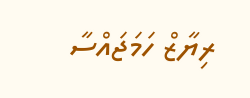ރިޔާޒް ހަމަޖައްސާ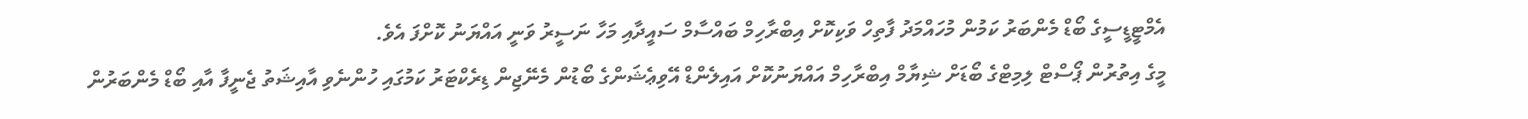އެމްޓީޑީސީގެ ބޯޑް މެންބަރު ކަމުން މުހައްމަދު ފާތިހް ވަކިކޮށް އިބްރާހިމް ބައްސާމް ސައީދާއި މަހާ ނަސީރު ވަނީ އައްޔަނު ކޮށްފަ އެވެ.
މީގެ އިތުރުން ޕޯސްޓް ލިމިޓްގެ ބޯޑަށް ޝިޔާމް އިބްރާހިމް އައްޔަނުކޮށް އައިލެންޑް އޭވިޢެޝަންގެ ބޯޑުން މެނޭޖިން ޑިރެކްޓަރު ކަމުގައި ހުންނެވި އާއިޝަތު ޖެނީފާ އާއި ބޯޑް މެންބަރުން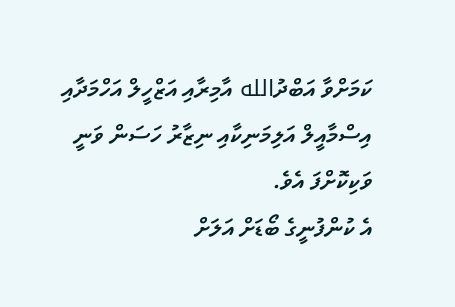ކަމަށްވާ އަބްދުالله އާމިރާއި އަޒްހީލް އަހްމަދާއި އިސްމާއީލް އަލިމަނިކާއި ނިޒާރު ހަސަން ވަނީ ވަކިކޮށްފަ އެވެ.
އެ ކުންފުނީގެ ބޯޑަށް އަލަށް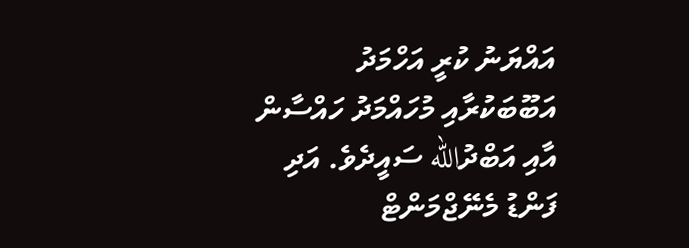އައްޔަނު ކުރީ އަހްމަދު އަބޫބަކުރާއި މުހައްމަދު ހައްސާން އާއި އަބްދުالله ސައީދެވެ. އަދި ފަންޑު މެނޭޖްމަންޓް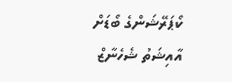ކޯޕަރޭޝަންގެ ބޯޑަށް އާއިޝަތު ޝެހެނާޒް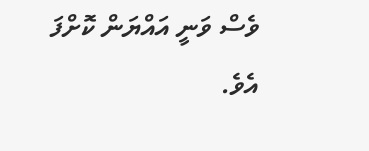ވެސް ވަނީ އައްޔަން ކޮށްފަ އެވެ.